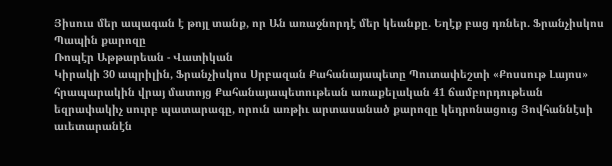Յիսուս մեր ապագան է թոյլ տանք, որ Ան առաջնորդէ մեր կեանքը. Եղէք բաց դռներ. Ֆրանչիսկոս Պապին քարոզը
Ռոպէր Աթթարեան - Վատիկան
Կիրակի 30 ապրիլին, Ֆրանչիսկոս Սրբազան Քահանայապետը Պուտափեշտի «Քոսսութ Լայոս» հրապարակին վրայ մատոյց Քահանայապետութեան առաքելական 41 ճամբորդութեան եզրափակիչ սուրբ պատարագը, որուն առթիւ արտասանած քարոզը կեդրոնացուց Յովհաննէսի աւետարանէն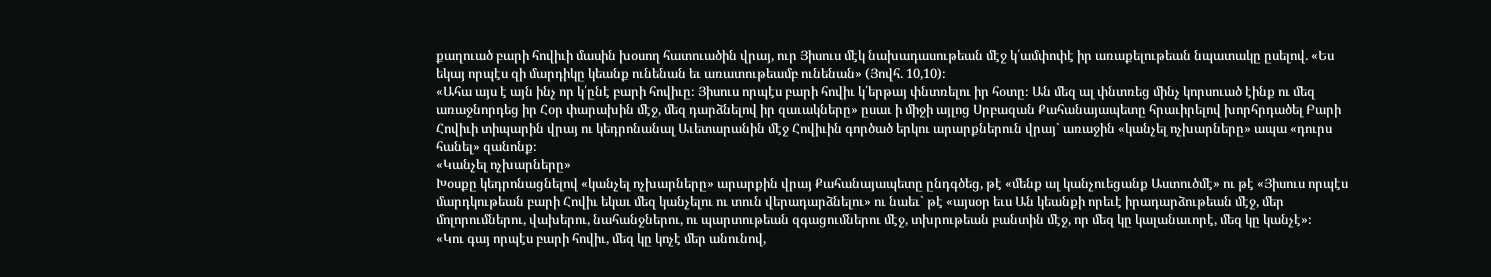քաղուած բարի հովիւի մասին խօսող հատուածին վրայ, ուր Յիսուս մէկ նախադասութեան մէջ կ՛ամփոփէ իր առաքելութեան նպատակը ըսելով. «Ես եկայ որպէս զի մարդիկը կեանք ունենան եւ առատութեամբ ունենան» (Յովհ. 10,10)։
«Ահա այս է այն ինչ որ կ՛ընէ բարի հովիւը։ Յիսուս որպէս բարի հովիւ կ՛երթայ փնտռելու իր հօտը։ Ան մեզ ալ փնտռեց մինչ կորսուած էինք ու մեզ առաջնորդեց իր Հօր փարախին մէջ, մեզ դարձնելով իր զաւակները» ըսաւ ի միջի այլոց Սրբազան Քահանայապետը հրաւիրելով խորհրդածել Բարի Հովիւի տիպարին վրայ ու կեդրոնանալ Աւետարանին մէջ Հովիւին գործած երկու արարքներուն վրայ` առաջին «կանչել ոչխարները» ապա «դուրս հանել» զանոնք։
«Կանչել ոչխարները»
Խօսքը կեդրոնացնելով «կանչել ոչխարները» արարքին վրայ Քահանայապետը ընդգծեց, թէ «մենք ալ կանչուեցանք Աստուծմէ» ու թէ «Յիսուս որպէս մարդկութեան բարի Հովիւ եկաւ մեզ կանչելու ու տուն վերադարձնելու» ու նաեւ` թէ «այսօր եւս Ան կեանքի որեւէ իրադարձութեան մէջ, մեր մոլորումներու, վախերու, նահանջներու, ու պարտութեան զգացումներու մէջ, տխրութեան բանտին մէջ, որ մեզ կը կալանաւորէ, մեզ կը կանչէ»։
«Կու գայ որպէս բարի հովիւ, մեզ կը կոչէ մեր անունով,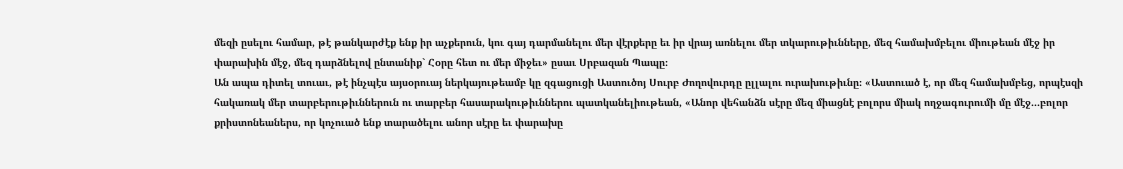մեզի ըսելու համար, թէ թանկարժէք ենք իր աչքերուն, կու գայ դարմանելու մեր վէրքերը եւ իր վրայ առնելու մեր տկարութիւնները, մեզ համախմբելու միութեան մէջ իր փարախին մէջ, մեզ դարձնելով ընտանիք` Հօրը հետ ու մեր միջեւ» ըսաւ Սրբազան Պապը։
Ան ապա դիտել տուաւ, թէ ինչպէս այսօրուայ ներկայութեամբ կը զգացուցի Աստուծոյ Սուրբ Ժողովուրդը ըլլալու ուրախութիւնը։ «Աստուած է, որ մեզ համախմբեց, որպէսզի հակառակ մեր տարբերութիւններուն ու տարբեր հասարակութիւններու պատկանելիութեան, «Անոր վեհանձն սէրը մեզ միացնէ բոլորս միակ ողջագուրումի մը մէջ...բոլոր քրիստոնեաներս, որ կոչուած ենք տարածելու անոր սէրը եւ փարախը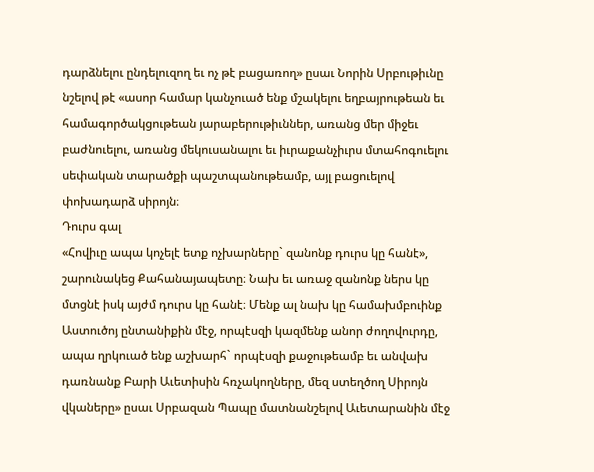դարձնելու ընդելուզող եւ ոչ թէ բացառող» ըսաւ Նորին Սրբութիւնը նշելով թէ «ասոր համար կանչուած ենք մշակելու եղբայրութեան եւ համագործակցութեան յարաբերութիւններ, առանց մեր միջեւ բաժնուելու, առանց մեկուսանալու եւ իւրաքանչիւրս մտահոգուելու սեփական տարածքի պաշտպանութեամբ, այլ բացուելով փոխադարձ սիրոյն։
Դուրս գալ
«Հովիւը ապա կոչելէ ետք ոչխարները` զանոնք դուրս կը հանէ», շարունակեց Քահանայապետը։ Նախ եւ առաջ զանոնք ներս կը մտցնէ իսկ այժմ դուրս կը հանէ։ Մենք ալ նախ կը համախմբուինք Աստուծոյ ընտանիքին մէջ, որպէսզի կազմենք անոր ժողովուրդը, ապա ղրկուած ենք աշխարհ` որպէսզի քաջութեամբ եւ անվախ դառնանք Բարի Աւետիսին հռչակողները, մեզ ստեղծող Սիրոյն վկաները» ըսաւ Սրբազան Պապը մատնանշելով Աւետարանին մէջ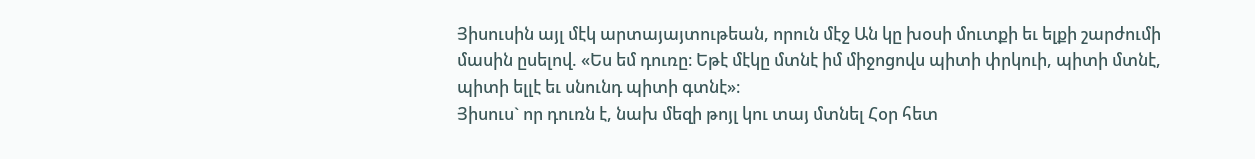Յիսուսին այլ մէկ արտայայտութեան, որուն մէջ Ան կը խօսի մուտքի եւ ելքի շարժումի մասին ըսելով. «Ես եմ դուռը։ Եթէ մէկը մտնէ իմ միջոցովս պիտի փրկուի, պիտի մտնէ, պիտի ելլէ եւ սնունդ պիտի գտնէ»։
Յիսուս` որ դուռն է, նախ մեզի թոյլ կու տայ մտնել Հօր հետ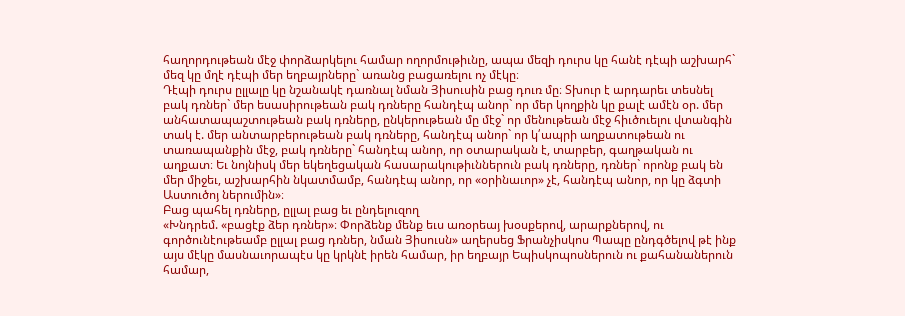հաղորդութեան մէջ փորձարկելու համար ողորմութիւնը, ապա մեզի դուրս կը հանէ դէպի աշխարհ` մեզ կը մղէ դէպի մեր եղբայրները` առանց բացառելու ոչ մէկը։
Դէպի դուրս ըլլալը կը նշանակէ դառնալ նման Յիսուսին բաց դուռ մը։ Տխուր է արդարեւ տեսնել բակ դռներ` մեր եսասիրութեան բակ դռները հանդէպ անոր` որ մեր կողքին կը քալէ ամէն օր. մեր անհատապաշտութեան բակ դռները, ընկերութեան մը մէջ` որ մենութեան մէջ հիւծուելու վտանգին տակ է. մեր անտարբերութեան բակ դռները, հանդէպ անոր` որ կ՛ապրի աղքատութեան ու տառապանքին մէջ, բակ դռները` հանդէպ անոր, որ օտարական է, տարբեր, գաղթական ու աղքատ։ Եւ նոյնիսկ մեր եկեղեցական հասարակութիւններուն բակ դռները, դռներ` որոնք բակ են մեր միջեւ, աշխարհին նկատմամբ, հանդէպ անոր, որ «օրինաւոր» չէ, հանդէպ անոր, որ կը ձգտի Աստուծոյ ներումին»։
Բաց պահել դռները, ըլլալ բաց եւ ընդելուզող
«Խնդրեմ. «բացէք ձեր դռներ»։ Փորձենք մենք եւս առօրեայ խօսքերով, արարքներով, ու գործունէութեամբ ըլլալ բաց դռներ, նման Յիսուսն» աղերսեց Ֆրանչիսկոս Պապը ընդգծելով թէ ինք այս մէկը մասնաւորապէս կը կրկնէ իրեն համար, իր եղբայր Եպիսկոպոսներուն ու քահանաներուն համար,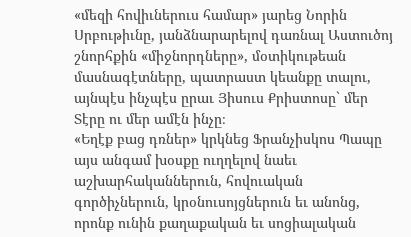«մեզի հովիւներուս համար» յարեց Նորին Սրբութիւնը, յանձնարարելով դառնալ Աստուծոյ շնորհքին «միջնորդները», մօտիկութեան մասնագէտները, պատրաստ կեանքը տալու, այնպէս ինչպէս ըրաւ Յիսուս Քրիստոսը` մեր Տէրը ու մեր ամէն ինչը։
«Եղէք բաց դռներ» կրկնեց Ֆրանչիսկոս Պապը այս անգամ խօսքը ուղղելով նաեւ աշխարհականներուն, հովուական գործիչներուն, կրօնուսոյցներուն եւ անոնց, որոնք ունին քաղաքական եւ սոցիալական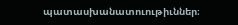պատասխանատուութիւններ։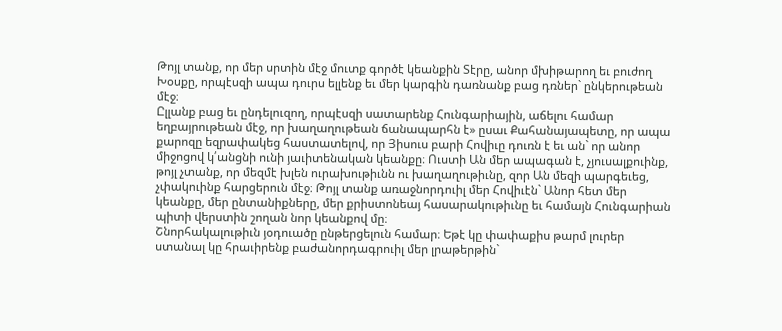Թոյլ տանք, որ մեր սրտին մէջ մուտք գործէ կեանքին Տէրը, անոր մխիթարող եւ բուժող Խօսքը, որպէսզի ապա դուրս ելլենք եւ մեր կարգին դառնանք բաց դռներ` ընկերութեան մէջ։
Ըլլանք բաց եւ ընդելուզող, որպէսզի սատարենք Հունգարիային, աճելու համար եղբայրութեան մէջ, որ խաղաղութեան ճանապարհն է» ըսաւ Քահանայապետը, որ ապա քարոզը եզրափակեց հաստատելով, որ Յիսուս բարի Հովիւը դուռն է եւ ան` որ անոր միջոցով կ՛անցնի ունի յաւիտենական կեանքը։ Ուստի Ան մեր ապագան է, չյուսալքուինք, թոյլ չտանք, որ մեզմէ խլեն ուրախութիւնն ու խաղաղութիւնը, զոր Ան մեզի պարգեւեց, չփակուինք հարցերուն մէջ։ Թոյլ տանք առաջնորդուիլ մեր Հովիւէն` Անոր հետ մեր կեանքը, մեր ընտանիքները, մեր քրիստոնեայ հասարակութիւնը եւ համայն Հունգարիան պիտի վերստին շողան նոր կեանքով մը։
Շնորհակալութիւն յօդուածը ընթերցելուն համար։ Եթէ կը փափաքիս թարմ լուրեր ստանալ կը հրաւիրենք բաժանորդագրուիլ մեր լրաթերթին`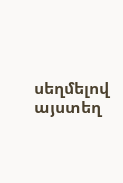սեղմելով այստեղ